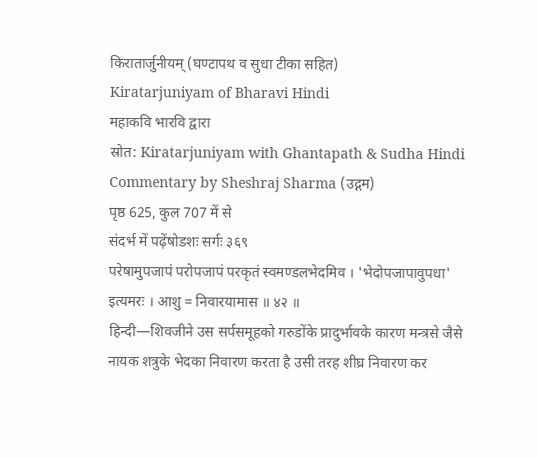किरातार्जुनीयम् (घण्टापथ व सुधा टीका सहित)
Kiratarjuniyam of Bharavi Hindi
महाकवि भारवि द्वारा
स्रोत: Kiratarjuniyam with Ghantapath & Sudha Hindi Commentary by Sheshraj Sharma (उद्गम)
पृष्ठ 625, कुल 707 में से
संदर्भ में पढ़ेंषोडशः सर्गः ३६९
परेषामुपजापं परोपजापं परकृतं स्वमण्डलभेदमिव । 'भेदोपजापावुपधा' इत्यमरः । आशु = निवारयामास ॥ ४२ ॥
हिन्दी—शिवजीने उस सर्पसमूहको गरुडोंके प्रादुर्भावके कारण मन्त्रसे जैसे नायक शत्रुके भेदका निवारण करता है उसी तरह शीघ्र निवारण कर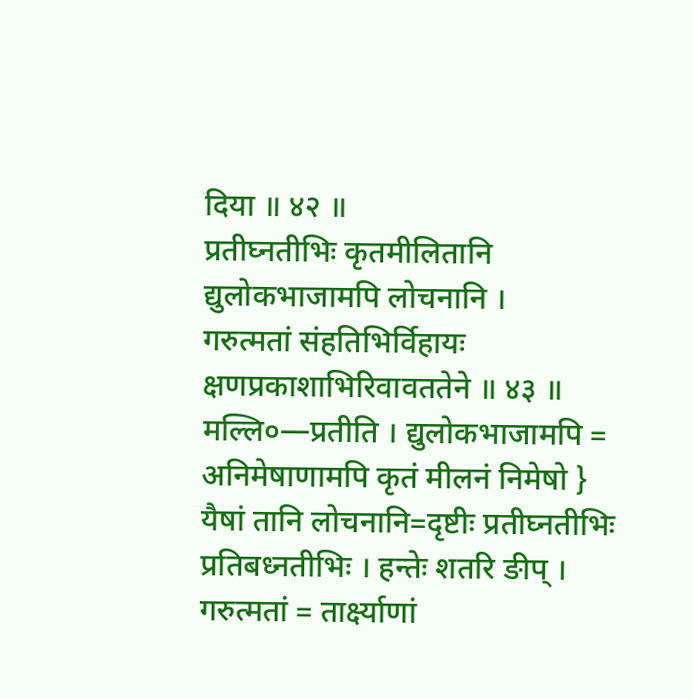दिया ॥ ४२ ॥
प्रतीघ्नतीभिः कृतमीलितानि द्युलोकभाजामपि लोचनानि ।
गरुत्मतां संहतिभिर्विहायः क्षणप्रकाशाभिरिवावततेने ॥ ४३ ॥
मल्लि०—प्रतीति । द्युलोकभाजामपि = अनिमेषाणामपि कृतं मीलनं निमेषो } यैषां तानि लोचनानि=दृष्टीः प्रतीघ्नतीभिः प्रतिबध्नतीभिः । हन्तेः शतरि ङीप् । गरुत्मतां = तार्क्ष्याणां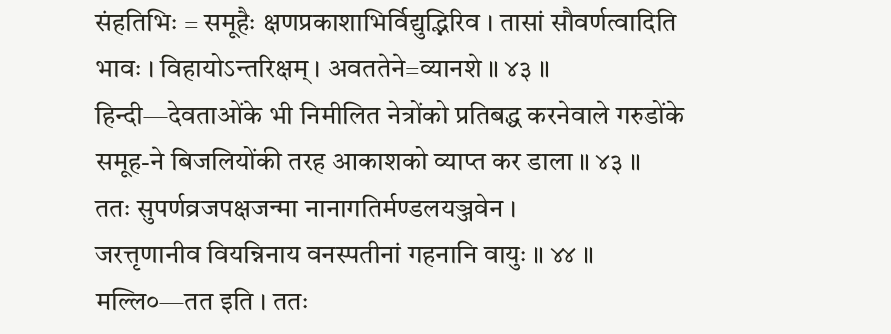संहतिभिः = समूहैः क्षणप्रकाशाभिर्विद्युद्भिरिव । तासां सौवर्णत्वादिति भावः । विहायोऽन्तरिक्षम् । अवततेने=व्यानशे ॥ ४३ ॥
हिन्दी—देवताओंके भी निमीलित नेत्रोंको प्रतिबद्ध करनेवाले गरुडोंके समूह-ने बिजलियोंकी तरह आकाशको व्याप्त कर डाला ॥ ४३ ॥
ततः सुपर्णव्रजपक्षजन्मा नानागतिर्मण्डलयञ्जवेन ।
जरत्तृणानीव वियन्निनाय वनस्पतीनां गहनानि वायुः ॥ ४४ ॥
मल्लि०—तत इति । ततः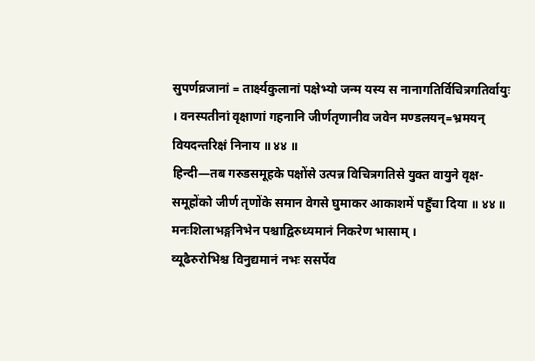सुपर्णव्रजानां = तार्क्ष्यकुलानां पक्षेभ्यो जन्म यस्य स नानागतिर्विचित्रगतिर्वायुः । वनस्पतीनां वृक्षाणां गहनानि जीर्णतृणानीव जवेन मण्डलयन्=भ्रमयन् वियदन्तरिक्षं निनाय ॥ ४४ ॥
हिन्दी—तब गरुडसमूहके पक्षोंसे उत्पन्न विचित्रगतिसे युक्त वायुने वृक्ष-समूहोंको जीर्ण तृणोंके समान वेगसे घुमाकर आकाशमें पहुँचा दिया ॥ ४४ ॥
मनःशिलाभङ्गनिभेन पश्चाद्विरुध्यमानं निकरेण भासाम् ।
व्यूढैरुरोभिश्च विनुद्यमानं नभः ससर्पेव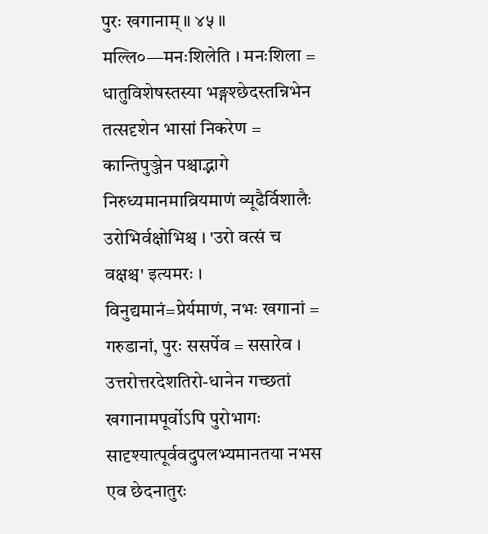पुरः खगानाम् ॥ ४५ ॥
मल्लि०—मनःशिलेति । मनःशिला = धातुविशेषस्तस्या भङ्गश्छेदस्तन्निभेन तत्सदृशेन भासां निकरेण = कान्तिपुञ्जेन पश्चाद्भागे निरुध्यमानमाव्रियमाणं व्यूढैर्विशालैः उरोभिर्वक्षोभिश्च । 'उरो वत्सं च वक्षश्च' इत्यमरः । विनुद्यमानं=प्रेर्यमाणं, नभः खगानां = गरुडानां, पुरः ससर्पेव = ससारेव । उत्तरोत्तरदेशतिरो-धानेन गच्छतां खगानामपूर्वोऽपि पुरोभागः सादृश्यात्पूर्ववदुपलभ्यमानतया नभस एव छेदनातुरः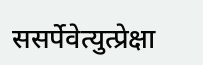ससर्पेवेत्युत्प्रेक्षा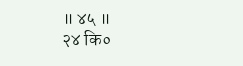॥ ४५ ॥
२४ कि०